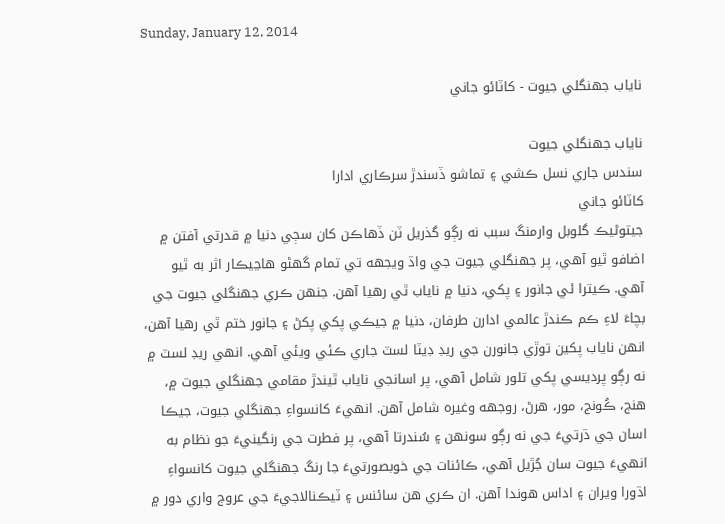Sunday, January 12, 2014

ناياب جهنگلي جيوت - کاٽائو جاني

ناياب جهنگلي جيوت
سندس جاري نسل ڪشي ۽ تماشو ڏسندڙ سرڪاري ادارا
کاٽائو جاني
جيتوڻيڪ گلوبل وارمنگ سبب نه رڳو گذريل ٽن ڏهاڪن کان سڄي دنيا ۾ قدرتي آفتن ۾ اضافو ٿيو آهي، پر جهنگلي جيوت جي واڌ ويجهه تي تمام گهڻو هاڃيڪار اثر به ٿيو آهي. ڪيترا ئي جانور ۽ پکي، دنيا ۾ ناياب ٿي رهيا آهن. جنهن ڪري جهنگلي جيوت جي بچاءَ لاءِ ڪم ڪندڙ عالمي ادارن طرفان، دنيا ۾ جيڪي پکي پکڻ ۽ جانور ختم ٿي رهيا آهن، انهن ناياب پکين توڙي جانورن جي ريڊ ڊيٽا لسٽ جاري ڪئي ويئي آهي. انهي ريڊ لسٽ ۾ نه رڳو پرديسي پکي تلور شامل آهي، پر اسانجي ناياب ٿيندڙ مقامي جهنگلي جيوت ۾، هنج، ڪُونج، مور، هرڻ، روجهه وغيره شامل آهن. انهيءَ کانسواءِ جهنگلي جيوت، جيڪا اسان جي ڌرتيءَ جي نه رڳو سونهن ۽ سُندرتا آهي، پر فطرت جي رنگينيءَ جو نظام به انهيءَ جيوت سان جُڙيل آهي، ڪائنات جي خوبصورتيءَ جا رنگ جهنگلي جيوت کانسواءِ اڌورا ويران ۽ اداس هوندا آهن. ان ڪري هن سائنس ۽ ٽيڪنالاجيءَ جي عروج واري دور ۾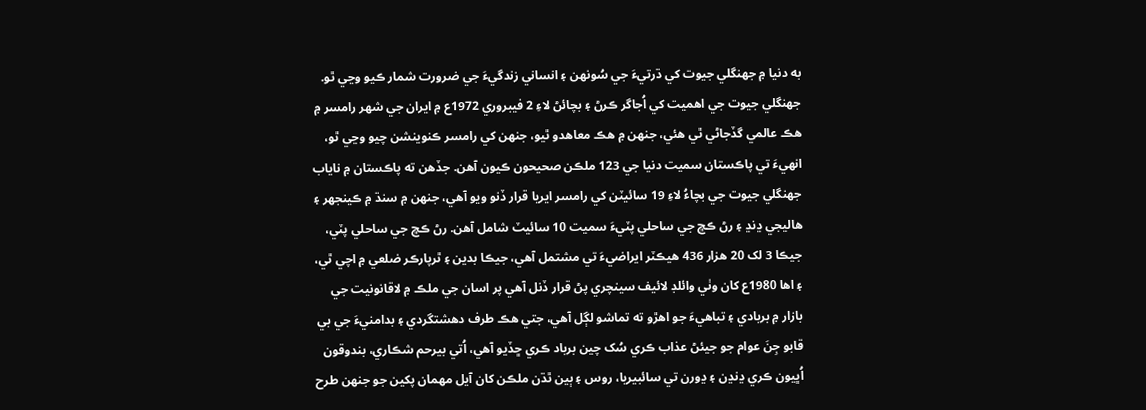به دنيا ۾ جهنگلي جيوت کي ڌرتيءَ جي سُونهن ۽ انساني زندگيءَ جي ضرورت شمار ڪيو وڃي ٿو. جهنگلي جيوت جي اهميت کي اُجاگر ڪرڻ ۽ بچائڻ لاءِ 2 فيبروري 1972ع ۾ ايران جي شهر رامسر ۾ هڪ عالمي گڏجاڻي ٿي هئي، جنهن ۾ هڪ معاهدو ٿيو، جنهن کي رامسر ڪنوينشن چيو وڃي ٿو، انهيءَ تي پاڪستان سميت دنيا جي 123 ملڪن صحيحون ڪيون آهن. جڏهن ته پاڪستان ۾ ناياب جهنگلي جيوت جي بچاءُ لاءِ 19 سائيٽن کي رامسر ايريا قرار ڏنو ويو آهي، جنهن ۾ سنڌ ۾ ڪينجهر ۽ هاليجي ڍنڍ ۽ رڻ ڪڇ جي ساحلي پٽيءَ سميت 10 سائيٽ شامل آهن. رڻ ڪڇ جي ساحلي پٽي، جيڪا 3 لک 20 هزار 436 هيڪٽر ايراضيءَ تي مشتمل آهي، جيڪا بدين ۽ ٿرپارڪر ضلعي ۾ اچي ٿي، ۽ اها 1980ع کان وٺي وائلڊ لائيف سينچري پڻ قرار ڏنل آهي پر اسان جي ملڪ ۾ لاقانونيت جي بازار ۾ بربادي ۽ تباهيءَ جو اهڙو ته تماشو لڳل آهي، جتي هڪ طرف دهشتگردي ۽ بدامنيءَ جي بي قابو جِنَ عوام جو جيئڻ عذاب ڪري سُک چين برباد ڪري ڇڏيو آهي، اُتي بيرحم شڪاري، بندوقون اُڀيون ڪري ڍنڍن ۽ ڍورن تي سائبيريا، روس ۽ ٻين ٿڌن ملڪن کان آيل مهمان پکين جو جنهن طرح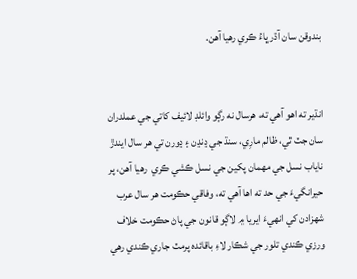بندوقن سان آڌر ڀاءُ ڪري رهيا آهن.


انڌير ته اهو آهي ته، هرسال نه رڳو وائلڊ لائيف کاتي جي عملدران سان جٽ ٿي، ظالم مارِي، سنڌ جي ڍنڍن ۽ ڍورن تي هر سال ايندڙ ناياب نسل جي مهمان پکين جي نسل ڪشي ڪري  رهيا آهن، پر حيرانگيءَ جي حد ته اها آهي ته، وفاقي حڪومت هر سال عرب شهزادن کي انهيءَ ايريا ۾ لاڳو قانون جي پاڻ حڪومت خلاف ورزي ڪندي تلور جي شڪار لاءِ باقائده پرمٽ جاري ڪندي رهي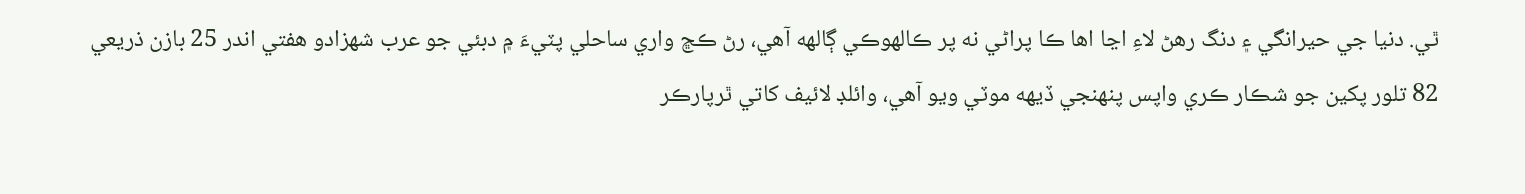ٿي. دنيا جي حيرانگي ۽ دنگ رهڻ لاءِ اڃا اها ڪا پراڻي نه پر ڪالهوڪي ڳالهه آهي، رڻ ڪڇ واري ساحلي پٽيءَ ۾ دبئي جو عرب شهزادو هفتي اندر 25 بازن ذريعي 82 تلور پکين جو شڪار ڪري واپس پنهنجي ڏيهه موٽي ويو آهي، وائلڊ لائيف کاتي ٿرپارڪر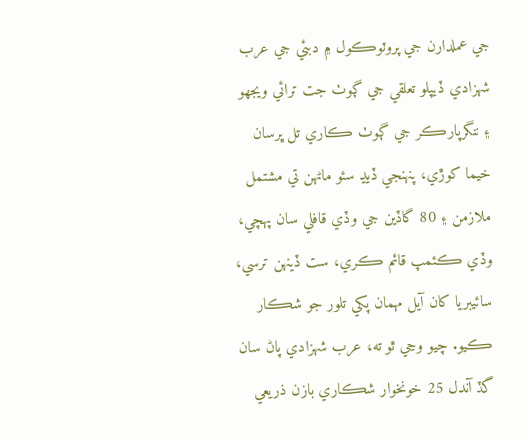جي عملدارن جي پروٽوڪول ۾ دبئي جي عرب شهزادي ڏيپلو تعلقي جي ڳوٺ جت ترائي ويجهو ۽ ننگرپارڪر جي ڳوٺ ڪاري تل ڀرسان خيما کوڙي، پنهنجي ڏيڍ سئو ماڻهن تي مشتمل ملازمن ۽ 80 گاڏين جي وڏي قافلي سان پهچي، وڏي ڪئمپ قائم ڪري، ست ڏينهن ترسي، سائيبريا کان آيل مهمان پکي تلور جو شڪار ڪيو. چيو وڃي ٿو ته، عرب شهزادي پاڻ سان گڏ آندل 25 خونخوار شڪاري بازن ذريعي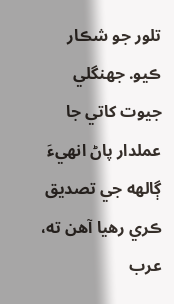تلور جو شڪار ڪيو. جهنگلي جيوت کاتي جا عملدار پاڻ انهيءَ ڳالهه جي تصديق ڪري رهيا آهن ته، عرب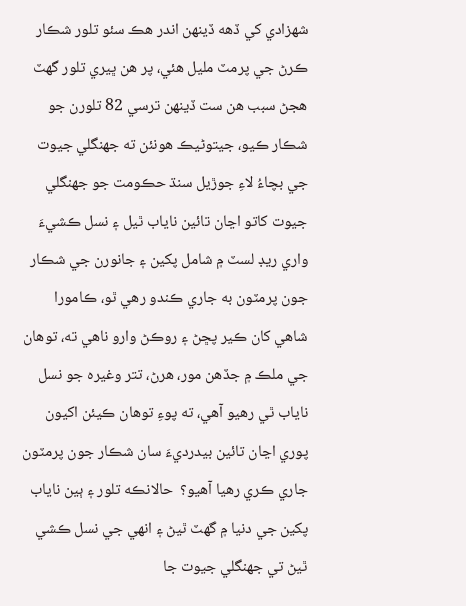شهزادي کي ڏهه ڏينهن اندر هڪ سئو تلور شڪار ڪرڻ جي پرمٽ مليل هئي، پر هن ڀيري تلور گهٽ هجڻ سبب هن ست ڏينهن ترسي 82 تلورن جو شڪار ڪيو، جيتوڻيڪ هونئن ته جهنگلي جيوت جي بچاءُ لاءِ جوڙيل سنڌ حڪومت جو جهنگلي جيوت کاتو اڃان تائين ناياب ٿيل ۽ نسل ڪشيءَ واري ريڊ لسٽ ۾ شامل پکين ۽ جانورن جي شڪار جون پرمٽون به جاري ڪندو رهي ٿو، ڪامورا شاهي کان ڪير پڇڻ ۽ روڪڻ وارو ناهي ته، توهان جي ملڪ ۾ جڏهن مور، هرڻ، تتر وغيره جو نسل ناياب ٿي رهيو آهي، ته پوءِ توهان ڪيئن اکيون پوري اڃان تائين بيدرديءَ سان شڪار جون پرمٽون جاري ڪري رهيا آهيو؟  حالانڪه تلور ۽ ٻين ناياب پکين جي دنيا ۾ گهٽ ٿيڻ ۽ انهي جي نسل ڪشي ٿيڻ تي جهنگلي جيوت جا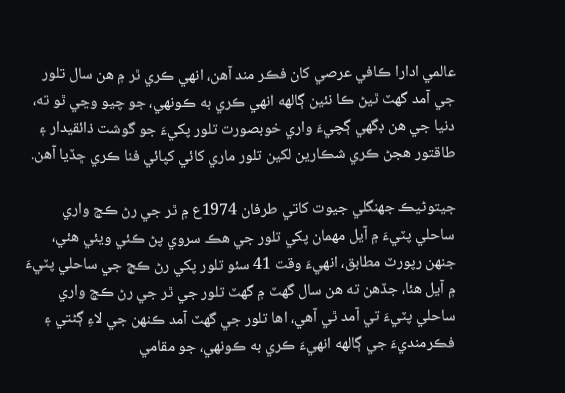عالمي ادارا ڪافي عرصي کان فڪر مند آهن، انهي ڪري ٿر ۾ هن سال تلور جي آمد گهٽ ٿيڻ ڪا نئين ڳالهه انهي ڪري به ڪونهي، جو چيو وڃي ٿو ته، دنيا جي هن ڊگهي ڳچيءَ واري خوبصورت تلور پکيءَ جو گوشت ذائقيدار ۽ طاقتور هجڻ ڪري شڪارين لکين تلور ماري کائي کپائي فنا ڪري ڇڏيا آهن.

جيتوڻيڪ جهنگلي جيوت کاتي طرفان 1974ع ۾ ٿر جي رڻ ڪڇ واري ساحلي پٽيءَ ۾ آيل مهمان پکي تلور جي هڪ سروي پڻ ڪئي ويئي هئي، جنهن رپورٽ مطابق، انهيءَ وقت 41 سئو تلور پکي رڻ ڪڇ جي ساحلي پٽيءَ ۾ آيل هئا، جڏهن ته هن سال گهٽ ۾ گهٽ تلور جي ٿر جي رڻ ڪڇ واري ساحلي پٽيءَ تي آمد ٿي آهي، اها تلور جي گهٽ آمد ڪنهن جي لاءِ ڳڻتي ۽ فڪرمنديءَ جي ڳالهه انهيءَ ڪري به ڪونهي، جو مقامي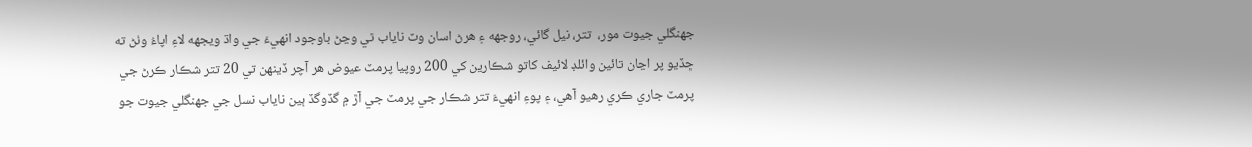جهنگلي جيوت مور،  تتر، نيل گائي، روجهه ۽ هرڻ اسان وٽ ناياب ٿي وڃڻ باوجود انهيءَ جي واڌ ويجهه لاءِ اپاءُ وٺڻ ته ڇڏيو پر اڃان تائين وائلڊ لائيف کاتو شڪارين کي 200 روپيا پرمٽ عيوض هر آچر ڏينهن تي 20 تتر شڪار ڪرڻ جي پرمٽ جاري ڪري رهيو آهي، ۽ پوءِ انهيءَ تتر شڪار جي پرمٽ جي آڙ ۾ گڏوگڏ ٻين ناياب نسل جي جهنگلي جيوت جو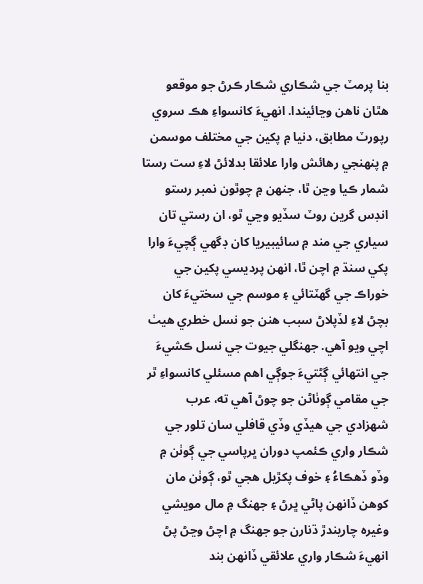بنا پرمٽ جي شڪاري شڪار ڪرڻ جو موقعو هٿان ناهن وڃائيندا. انهيءَ کانسواءِ هڪ سروي رپورٽ مطابق، دنيا ۾ پکين جي مختلف موسمن ۾ پنهنجي رهائش وارا علائقا بدلائڻ لاءِ ست رستا شمار ڪيا وڃن ٿا، جنهن ۾ چوٿون نمبر رستو انڊس گرين روٽ سڏيو وڃي ٿو، ان رستي تان سياري جي مند ۾ سائيبيريا کان ڊگهي ڳچيءَ وارا پکي سنڌ ۾ اچن ٿا، انهن پرديسي پکين جي خوراڪ جي گهٽتائي ۽ موسم جي سختيءَ کان بچڻ لاءِ لڏپلاڻ سبب هنن جو نسل خطري هيٺ اچي ويو آهي. جهنگلي جيوت جي نسل ڪشيءَ جي انتهائي ڳڻتيءَ جوڳي اهم مسئلي کانسواءِ ٿر جي مقامي ڳوٺاڻن جو چوڻ آهي ته، عرب شهزادي جي هيڏي وڏي قافلي سان تلور جي شڪار واري ڪئمپ دوران ڀرپاسي جي ڳوٺن ۾ وڏو ڏهڪاءُ ۽ خوف پکڙيل هجي ٿو، ڳوٺن مان کوهن ڏانهن پاڻي ڀرڻ ۽ جهنگ ۾ مال مويشي وغيره چاريندڙ ڌنارن جو جهنگ ۾ اچڻ وڃڻ پڻ انهيءَ شڪار واري علائقي ڏانهن بند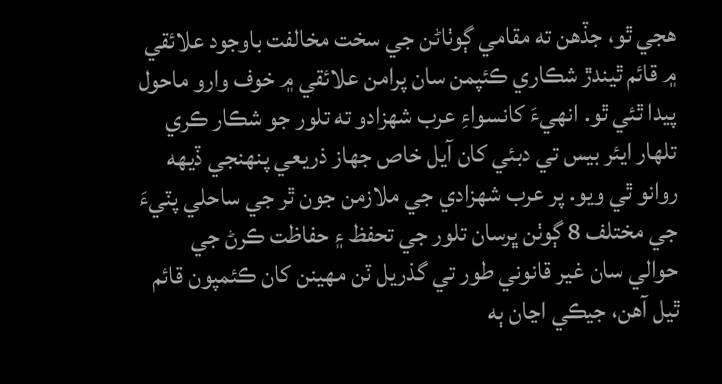هجي ٿو، جڏهن ته مقامي ڳوٺاڻن جي سخت مخالفت باوجود علائقي ۾ قائم ٿيندڙ شڪاري ڪئپمن سان پرامن علائقي ۾ خوف وارو ماحول پيدا ٿئي ٿو. انهيءَ کانسواءِ عرب شهزادو ته تلور جو شڪار ڪري تلهار ايئر بيس تي دبئي کان آيل خاص جهاز ذريعي پنهنجي ڏيهه روانو ٿي ويو. پر عرب شهزادي جي ملازمن جون ٿر جي ساحلي پٽيءَ جي مختلف 8 ڳوٺن ڀرسان تلور جي تحفظ ۽ حفاظت ڪرڻ جي حوالي سان غير قانوني طور تي گذريل ٽن مهينن کان ڪئمپون قائم ٿيل آهن، جيڪي اڃان ٻه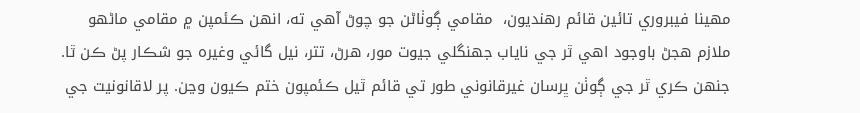مهينا فيبروري تائين قائم رهنديون،  مقامي ڳوٺاڻن جو چوڻ آهي ته، انهن ڪئمپن ۾ مقامي ماڻهو ملازم هجڻ باوجود اهي ٿر جي ناياب جهنگلي جيوت مور، هرڻ، تتر، نيل گائي وغيره جو شڪار پڻ ڪن ٿا. جنهن ڪري ٿر جي ڳوٺن ڀرسان غيرقانوني طور تي قائم ٿيل ڪئمپون ختم ڪيون وڃن. پر لاقانونيت جي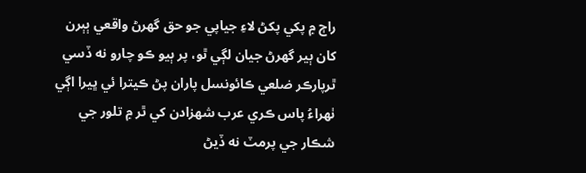راڄ ۾ پکي پکڻ لاءِ جياپي جو حق گهرڻ واقعي ٻٻرن کان ٻير گهرڻ جيان لڳي ٿو، پر ٻيو ڪو چارو نه ڏسي ٿرپارڪر ضلعي ڪائونسل پاران پڻ ڪيترا ئي ڀيرا اڳي ٺهراءُ پاس ڪري عرب شهزادن کي ٿر ۾ تلور جي شڪار جي پرمٽ نه ڏيڻ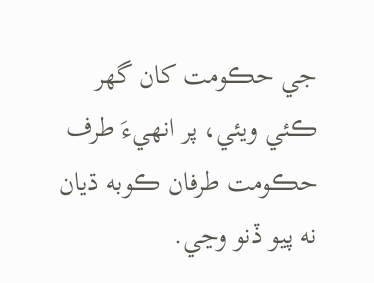جي حڪومت کان گهر ڪئي ويئي، پر انهيءَ طرف حڪومت طرفان ڪوبه ڌيان نه پيو ڏنو وڃي.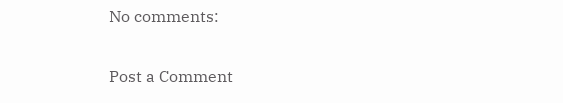No comments:

Post a Comment